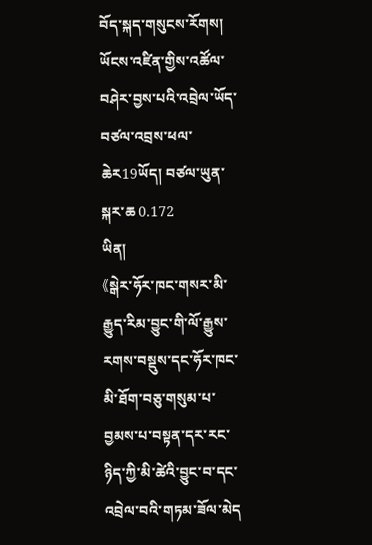བོད་སྐད་གསུངས་རོགས།
ཡོངས་འཛིན་གྱིས་འཚོལ་བཤེར་བྱས་པའི་འབྲེལ་ཡོད་བཙལ་འབྲས་ཕལ་ཆེར19ཡོད། བཙལ་ཡུན་སྐར་ཆ 0.172
ཡིན།
《སྒེར་ཧོར་ཁང་གསར་མི་རྒྱུད་རིམ་བྱུང་གི་ལོ་རྒྱུས་རགས་བསྡུས་དང་ཧོར་ཁང་མི་ཐོག་བཅུ་གསུམ་པ་བྱམས་པ་བསྟན་དར་རང་ཉིད་ཀྱི་མི་ཚེའི་བྱུང་བ་དང་འབྲེལ་བའི་གཏམ་ཟོལ་མེད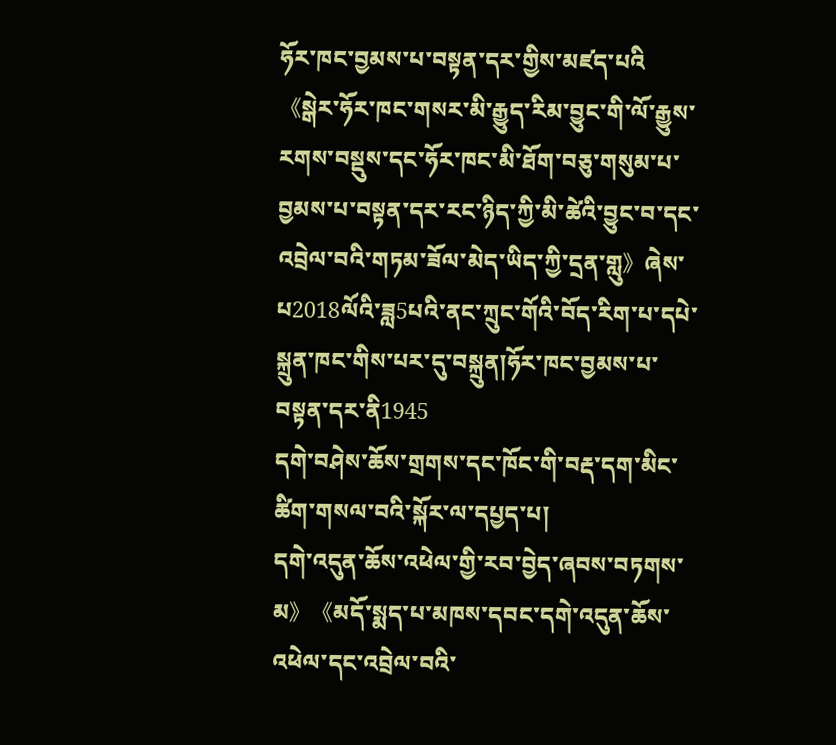ཧོར་ཁང་བྱམས་པ་བསྟན་དར་གྱིས་མཛད་པའི《སྒེར་ཧོར་ཁང་གསར་མི་རྒྱུད་རིམ་བྱུང་གི་ལོ་རྒྱུས་རགས་བསྡུས་དང་ཧོར་ཁང་མི་ཐོག་བཅུ་གསུམ་པ་བྱམས་པ་བསྟན་དར་རང་ཉིད་ཀྱི་མི་ཚེའི་བྱུང་བ་དང་འབྲེལ་བའི་གཏམ་ཟོལ་མེད་ཡིད་ཀྱི་དྲན་གླུ》ཞེས་པ2018ལོའི་ཟླ5པའི་ནང་ཀྲུང་གོའི་བོད་རིག་པ་དཔེ་སྐྲུན་ཁང་གིས་པར་དུ་བསྐྲུན།ཧོར་ཁང་བྱམས་པ་བསྟན་དར་ནི1945
དགེ་བཤེས་ཆོས་གྲགས་དང་ཁོང་གི་བརྡ་དག་མིང་ཚིག་གསལ་བའི་སྐོར་ལ་དཔྱད་པ།
དགེ་འདུན་ཆོས་འཕེལ་གྱི་རབ་བྱེད་ཞབས་བཏགས་མ》《མདོ་སྨད་པ་མཁས་དབང་དགེ་འདུན་ཆོས་འཕེལ་དང་འབྲེལ་བའི་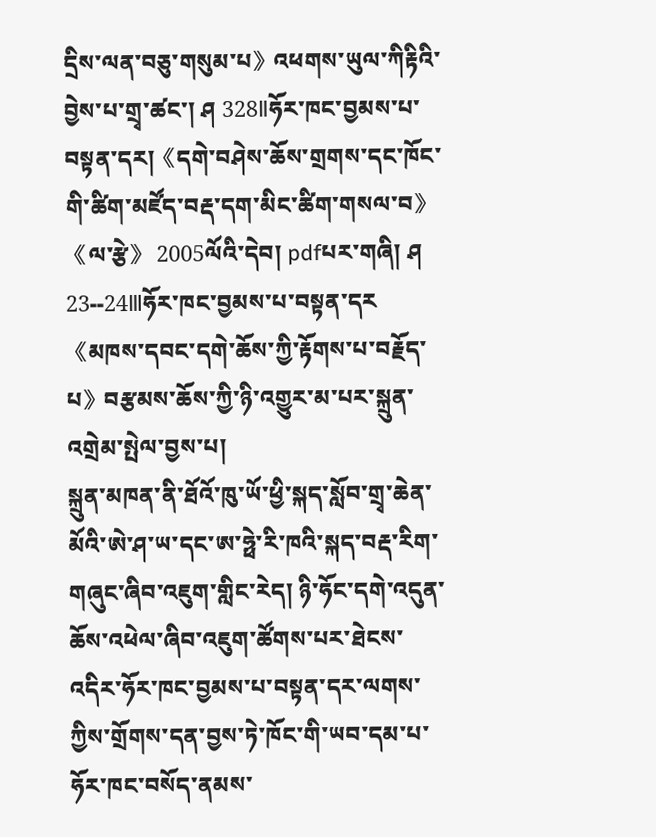དྲིས་ལན་བཅུ་གསུམ་པ》འཕགས་ཡུལ་ཀིརྟིའི་བྱེས་པ་གྲྭ་ཚང་། ཤ 328Ⅱཧོར་ཁང་བྱམས་པ་བསྟན་དར།《དགེ་བཤེས་ཆོས་གྲགས་དང་ཁོང་གི་ཚིག་མཛོད་བརྡ་དག་མིང་ཚིག་གསལ་བ》《ལ་རྩེ》 2005ལོའི་དེབ། pdfཔར་གཞི། ཤ 23--24Ⅲཧོར་ཁང་བྱམས་པ་བསྟན་དར
《མཁས་དབང་དགེ་ཆོས་ཀྱི་རྟོགས་པ་བརྗོད་པ》བརྩམས་ཆོས་ཀྱི་ཉི་འགྱུར་མ་པར་སྐྲུན་འགྲེམ་སྤེལ་བྱས་པ།
སྐྲུན་མཁན་ནི་ཐོའོ་ཁུ་ཡོ་ཕྱི་སྐད་སློབ་གྲྭ་ཆེན་མོའི་ཨེ་ཤ་ཡ་དང་ཨ་ཧྥེ་རི་ཁའི་སྐད་བརྡ་རིག་གཞུང་ཞིབ་འཇུག་གླིང་རེད། ཉི་ཧོང་དགེ་འདུན་ཆོས་འཕེལ་ཞིབ་འཇུག་ཚོགས་པར་ཐེངས་འདིར་ཧོར་ཁང་བྱམས་པ་བསྟན་དར་ལགས་ཀྱིས་གྲོགས་དན་བྱས་ཏེ་ཁོང་གི་ཡབ་དམ་པ་ཧོར་ཁང་བསོད་ནམས་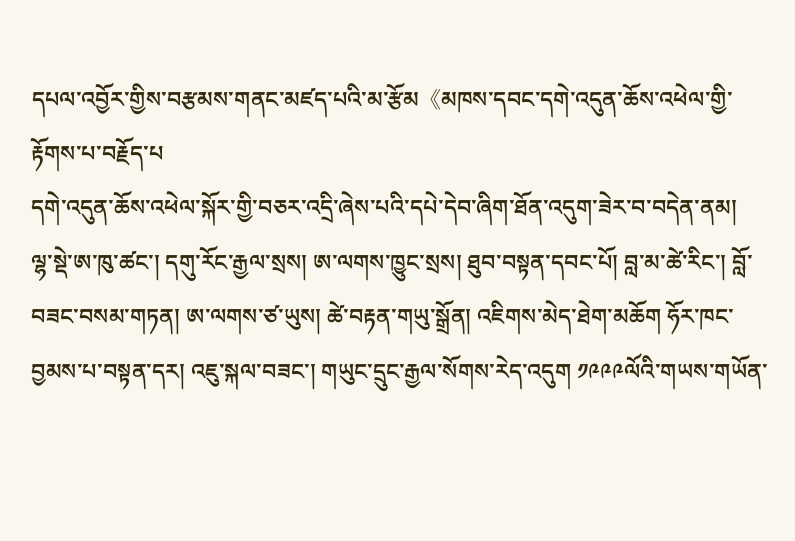དཔལ་འབྱོར་གྱིས་བརྩམས་གནང་མཛད་པའི་མ་རྩོམ《མཁས་དབང་དགེ་འདུན་ཆོས་འཕེལ་གྱི་རྟོགས་པ་བརྗོད་པ
དགེ་འདུན་ཆོས་འཕེལ་སྐོར་གྱི་བཅར་འདྲི་ཞེས་པའི་དཔེ་དེབ་ཞིག་ཐོན་འདུག་ཟེར་བ་བདེན་ནམ།
ལྷ་སྡེ་ཨ་ཁུ་ཚང་། དགུ་རོང་རྒྱལ་སྲས། ཨ་ལགས་ཁྱུང་སྲས། ཐུབ་བསྟན་དབང་པོ། བླ་མ་ཚེ་རིང་། བློ་བཟང་བསམ་གཏན། ཨ་ལགས་ཙ་ཡུས། ཚེ་བརྟན་གཡུ་སྒྲོན། འཇིགས་མེད་ཐེག་མཆོག ཧོར་ཁང་བྱམས་པ་བསྟན་དར། འཇུ་སྐལ་བཟང་། གཡུང་དྲུང་རྒྱལ་སོགས་རེད་འདུག ༡༩༩༩ལོའི་གཡས་གཡོན་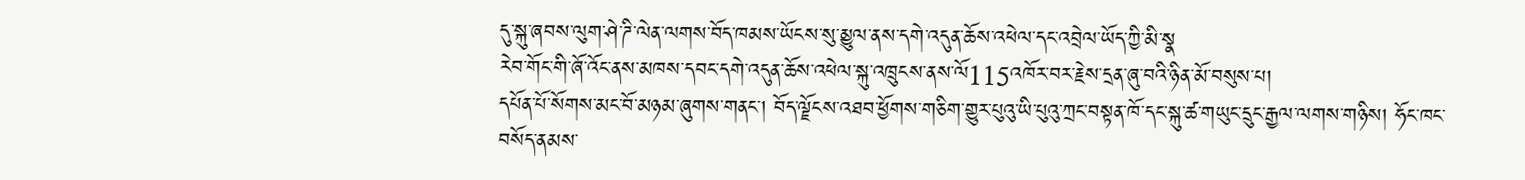དུ་སྐུ་ཞབས་ལུག་ཤེ་ཌི་ལེན་ལགས་བོད་ཁམས་ཡོངས་སུ་མྱུལ་ནས་དགེ་འདུན་ཆོས་འཕེལ་དང་འབྲེལ་ཡོད་ཀྱི་མི་སྣ
རེབ་གོང་གི་ཞོ་འོང་ནས་མཁས་དབང་དགེ་འདུན་ཆོས་འཕེལ་སྐུ་འཁྲུངས་ནས་ལོ115འཁོར་བར་རྗེས་དྲན་ཞུ་བའི་ཉིན་མོ་བསུས་པ།
དཔོན་པོ་སོགས་མང་བོ་མཉམ་ཞུགས་གནང་། བོད་ལྗོངས་འཐབ་ཕྱོགས་གཅིག་གྱུར་པུའུ་ཡི་པུའུ་ཀྲང་བསྟན་ཁོ་དང་སྐུ་ཚ་གཡུང་དྲུང་རྒྱལ་ལགས་གཉིས། ཧོང་ཁང་བསོད་ནམས་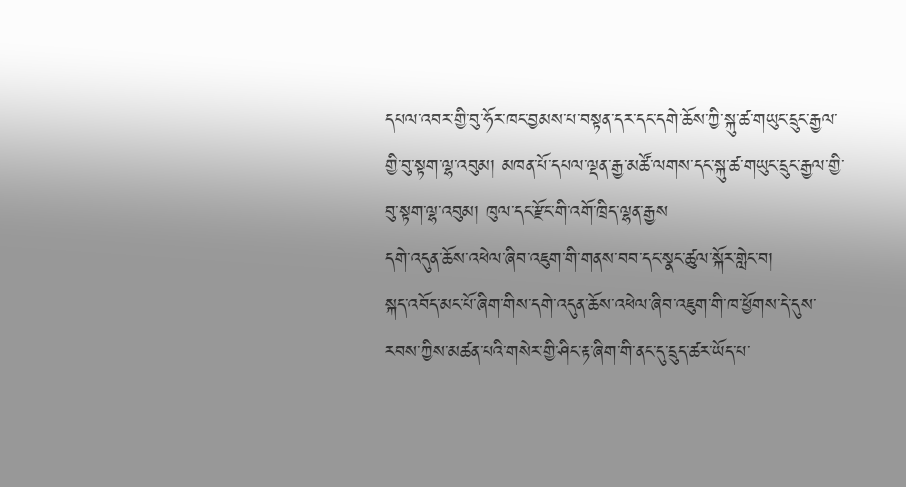དཔལ་འབར་གྱི་བུ་ཧོར་ཁང་བྱམས་པ་བསྟན་དར་དང་དགེ་ཆོས་ཀྱི་སྐུ་ཚ་གཡུང་དྲུང་རྒྱལ་གྱི་བུ་སྟག་ལྷ་འབུམ། མཁན་པོ་དཔལ་ལྡན་རྒྱ་མཚོ་ལགས་དང་སྐུ་ཚ་གཡུང་དྲུང་རྒྱལ་གྱི་བུ་སྟག་ལྷ་འབུམ། ཁུལ་དང་རྫོང་གི་འགོ་ཁྲིད་ལྷན་རྒྱས
དགེ་འདུན་ཆོས་འཕེལ་ཞིབ་འཇུག་གི་གནས་བབ་དང་སྣང་ཚུལ་སྐོར་གླེང་བ།
སྐད་འབོད་མང་པོ་ཞིག་གིས་དགེ་འདུན་ཆོས་འཕེལ་ཞིབ་འཇུག་གི་ཁ་ཕྱོགས་དེ་དུས་རབས་ཀྱིས་མཚན་པའི་གསེར་གྱི་ཤིང་རྟ་ཞིག་གི་ནང་དུ་དྲུད་ཚར་ཡོད་པ་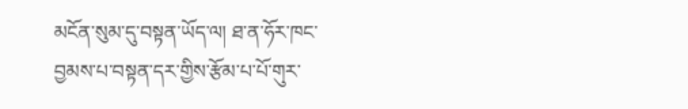མངོན་སུམ་དུ་བསྟན་ཡོད་ལ། ཐ་ན་ཧོར་ཁང་བྱམས་པ་བསྟན་དར་གྱིས་རྩོམ་པ་པོ་གུར་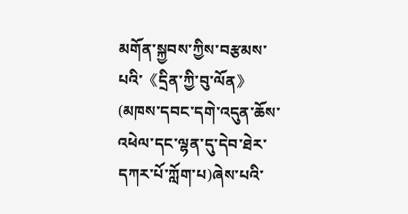མགོན་སྐྱབས་ཀྱིས་བརྩམས་པའི་《དྲིན་ཀྱི་བུ་ལོན》(མཁས་དབང་དགེ་འདུན་ཆོས་འཕེལ་དང་ལྷན་དུ་དེབ་ཐེར་དཀར་པོ་ཀློག་པ)ཞེས་པའི་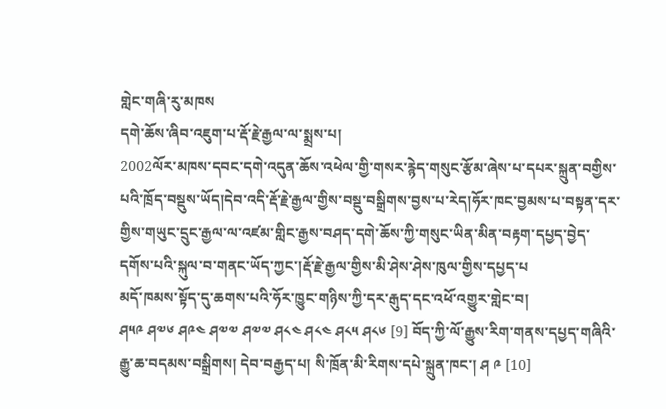གླེང་གཞི་རུ་མཁས
དགེ་ཆོས་ཞིབ་འཇུག་པ་རྡོ་རྗེ་རྒྱལ་ལ་སྨྲས་པ།
2002ལོར་མཁས་དབང་དགེ་འདུན་ཆོས་འཕེལ་གྱི་གསར་རྙེད་གསུང་རྩོམ་ཞེས་པ་དཔར་སྐྲུན་བགྱིས་པའི་ཁྲོད་བསྡུས་ཡོད།དེབ་འདི་རྡོ་རྗེ་རྒྱལ་གྱིས་བསྡུ་བསྒྲིགས་བྱས་པ་རེད།ཧོར་ཁང་བྱམས་པ་བསྟན་དར་གྱིས་གཡུང་དྲུང་རྒྱལ་ལ་འཛམ་གླིང་རྒྱས་བཤད་དགེ་ཆོས་ཀྱི་གསུང་ཡིན་མིན་བརྟག་དཔྱད་བྱེད་དགོས་པའི་སྐུལ་བ་གནང་ཡོད་ཀྱང་།རྡོ་རྗེ་རྒྱལ་གྱིས་མི་ཤེས་ཤེས་ཁུལ་གྱིས་དཔྱད་པ
མདོ་ཁམས་སྟོད་དུ་ཆགས་པའི་ཧོར་ཁྱུང་གཉིས་ཀྱི་དར་རྒུད་དང་འཕོ་འགྱུར་གླེང་བ།
ཤ༥༩ ཤ༧༦ ཤ༩༤ ཤ༧༧ ཤ༧༧ ཤ༨༤ ཤ༨༤ ཤ༨༥ ཤ༨༦ [9] བོད་ཀྱི་ལོ་རྒྱུས་རིག་གནས་དཔྱད་གཞིའི་རྒྱུ་ཆ་བདམས་བསྒྲིགས། དེབ་བརྒྱད་པ། སི་ཁྲོན་མི་རིགས་དཔེ་སྐྲུན་ཁང་། ཤ ༩ [10]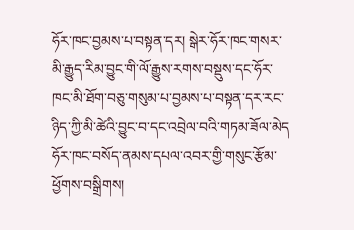ཧོར་ཁང་བྱམས་པ་བསྟན་དར། སྒེར་ཧོར་ཁང་གསར་མི་རྒྱུད་རིམ་བྱུང་གི་ལོ་རྒྱུས་རགས་བསྡུས་དང་ཧོར་ཁང་མི་ཐོག་བཅུ་གསུམ་པ་བྱམས་པ་བསྟན་དར་རང་ཉིད་ཀྱི་མི་ཚེའི་བྱུང་བ་དང་འབྲེལ་བའི་གཏམ་ཟོལ་མེད
ཧོར་ཁང་བསོད་ནམས་དཔལ་འབར་གྱི་གསུང་རྩོམ་ཕྱོགས་བསྒྲིགས།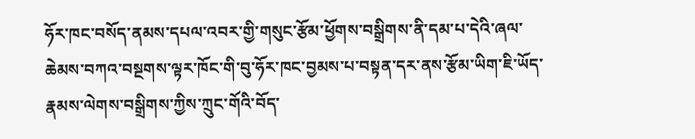ཧོར་ཁང་བསོད་ནམས་དཔལ་འབར་གྱི་གསུང་རྩོམ་ཕྱོགས་བསྒྲིགས་ནི་དམ་པ་དེའི་ཞལ་ཆེམས་བཀའ་བསྔགས་ལྟར་ཁོང་གི་བུ་ཧོར་ཁང་བྱམས་པ་བསྟན་དར་ནས་རྩོམ་ཡིག་ཇི་ཡོད་རྣམས་ལེགས་བསྒྲིགས་ཀྱིས་ཀྲུང་གོའི་བོད་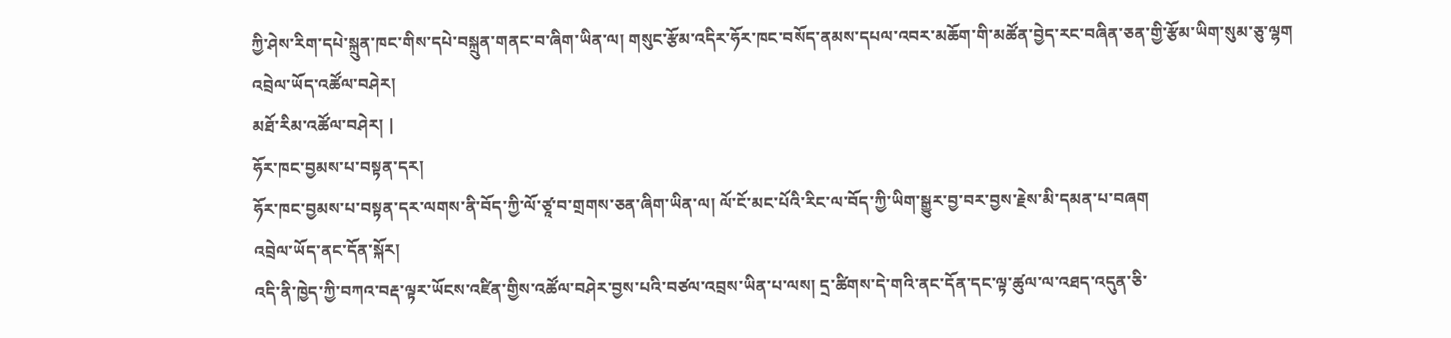ཀྱི་ཤེས་རིག་དཔེ་སྐྲུན་ཁང་གིས་དཔེ་བསྐྲུན་གནང་བ་ཞིག་ཡིན་ལ། གསུང་རྩོམ་འདིར་ཧོར་ཁང་བསོད་ནམས་དཔལ་འབར་མཆོག་གི་མཚོན་བྱེད་རང་བཞིན་ཅན་གྱི་རྩོམ་ཡིག་སུམ་ཅུ་ལྷག
འབྲེལ་ཡོད་འཚོལ་བཤེར།
མཐོ་རིམ་འཚོལ་བཤེར། |
ཧོར་ཁང་བྱམས་པ་བསྟན་དར།
ཧོར་ཁང་བྱམས་པ་བསྟན་དར་ལགས་ནི་བོད་ཀྱི་ལོ་ཙཱ་བ་གྲགས་ཅན་ཞིག་ཡིན་ལ། ལོ་ངོ་མང་པོའི་རིང་ལ་བོད་ཀྱི་ཡིག་སྒྱུར་བྱ་བར་བྱས་རྗེས་མི་དམན་པ་བཞག
འབྲེལ་ཡོད་ནང་དོན་སྐོར།
འདི་ནི་ཁྱེད་ཀྱི་བཀའ་བརྡ་ལྟར་ཡོངས་འཛིན་གྱིས་འཚོལ་བཤེར་བྱས་པའི་བཙལ་འབྲས་ཡིན་པ་ལས། དྲ་ཚིགས་དེ་གའི་ནང་དོན་དང་ལྟ་ཚུལ་ལ་འཐད་འདུན་ཅི་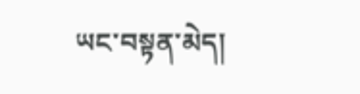ཡང་བསྟན་མེད།